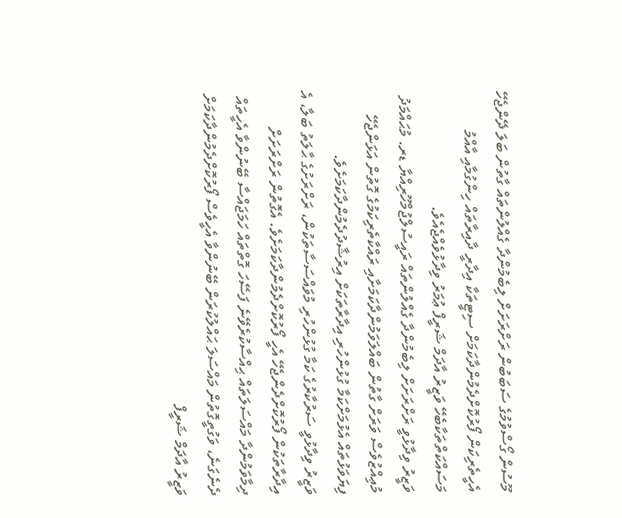މޫސުން ގޯސްވުމުގެ ސަބަބުން ރަށްރަށަށް ލިބެމުންދާ ގެއްލުންތައް ގާތުން ބަލަ ދޭންޖެހޭ އެހީތެރިކަން ފޯރުކޮށްދެމުންދާކަމަށް ސިޓީތަކާ އިދާރީ ދާއިރާތައް ހިންގުމާއި އާއްމު މަސައްކަތްތަކާބެހޭ ވަޒީރު އާދަމް ޝަރީފް ޢުމަރު ވިދާޅުވެއްޖެއެވެ.
ވަޒީރު ވިދާޅުވީ ރަށްރަށަށް ލިބެމުންދާ ގެއްލުންތައް ރައީސުލްޖުމްހޫރިއްޔާ ޑރ. މުޙައްމަދު މުޢިއްޒުވެސް ވަރަށް ގާތުން ބައްލަވަމުންދާކަމަށާއި ރައްކާތެރިކަމުގެ ގޮތުން އަޅަންޖެހޭ ފިޔަވަޅުތައް އެޅުމަށްކަމާ ގުޅުންހުރި އިދާރާތަކަށް އިރުޝާދުދެމުންދާކަމަށެވެ.
ވަޒީރު ވިދާޅުވީ ސަރުކާރުގެ ކަމާ ގުޅުންހުރި މުވައްސަސާތަކުން، ރަށްރަށުގެ ޙާލަތު ބަލާ، އެ އިދާރާތަކުން ފޯރުކޮށްދެންޖެހޭ އެހީ ފޯރުކޮށްދެމުންދާކަމަށެވެ. އެގޮތުން ރަށްރަށަށް ދިމާވަމުންދާ މައްސަލަތައް ޙިއްސާކުރެވޭނެ ފަސޭހަ ގޮތްތައް ހަމަޖައްސާ ބޭނުންވާ އެހީތައް ދެނެގަނެ، ވަގުތީގޮތުން މައްސަލަ ޙައްލުކުރަން ބޭނުންވާ އެހީވެސް ފޯރުކޮށްދެމުންދާކަމަށް ވަޒީރު އާދަމް ޝަރީފް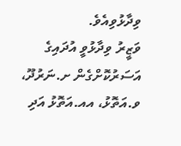ވިދާޅުވިއެވެ.
ވަޒީރު ވިދާޅުވީ އުދައިގެ އަސަރުކޮށްގެން ށ.ނަރުދޫ، ވ.އަތޮޅު، އއ.އަތޮޅު އަދި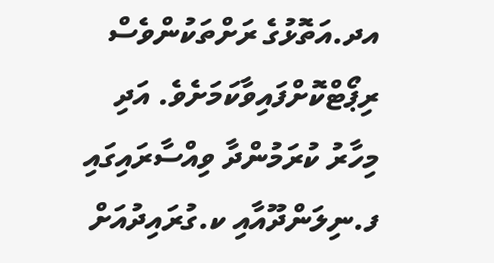އދ.އަތޮޅުގެ ރަށްތަކުންވެސް ރިޕޯޓްކޮށްފައިވާކަމަށެވެ. އަދި މިހާރު ކުރަމުންދާ ވިއްސާރައިގައި ފ.ނިލަންދޫއާއި ކ.ގުރައިދުއަށް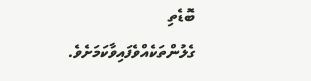ބޮޑެތި ގެލުންތަކެއްވެފައިވާކަމަށެވެ.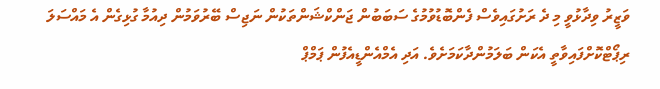ވަޒީރު ވިދާޅުވީ މި ދެ ރަށުގައިވެސް ފެންބޮޑުވުމުގެ ސަބަބުން ޖަންކްޝަންތަކުން ނަޖިސް ބޭރުވަމުން ދިއުމާ ގުޅިގެން އެ މައްސަލަ ރިޕޯޓްކޮށްފައިވާތީ އެކަން ބަލަމުންދާކަމަށެވެ. އަދި އެމްއެންޑީއެފުން ޕަމްޕް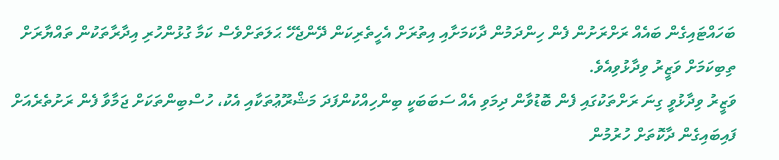ބަހައްޓައިގެން ބައެއް ރަށްރަށުން ފެން ހިންދަމުން ދާކަމަށާއި އިތުރަށް އެހީތެރިކަން ދޭންޖެހޭ ޙަލަތަށްވެސް ކަމާ ގުޅުންހުރި އިދާރާތަކުން ތައްޔާރަށް ތިބިކަމަށް ވަޒީރު ވިދާޅުވިއެވެ.
ވަޒީރު ވިދާޅުވީ ގިނަ ރަށްތަކުގައި ފެން ބޮޑުވާން ދިމަވި އެއް ސަބަބަކީ ބިންހިއްކުންފަދަ މަޝްރޫޢުތަކާއި އެކު، ހުސްބިންތަކަށް ޖަމާވާ ފެން ރަށުތެރެއަށް ފައިބައިގެން ދާކޮތަށް ހުރުމުން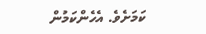ކަމަށެވެ. އެހެންކަމުން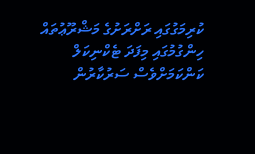ކުރިމަގުގައި ރަށްރަށުގެ މަޝްރޫޢުތައް ހިންގުމުގައި މިފަދަ ޓެކްނިކަލް ކަންކަމަށްވެސް ސަރުކާރުން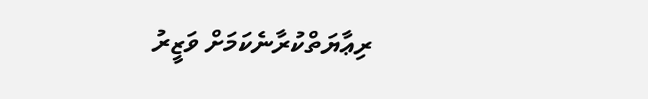ރިޢާޔަތްކުރާނެކަމަށް ވަޒީރު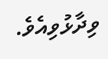ވިދާޅުވިއެވެ.